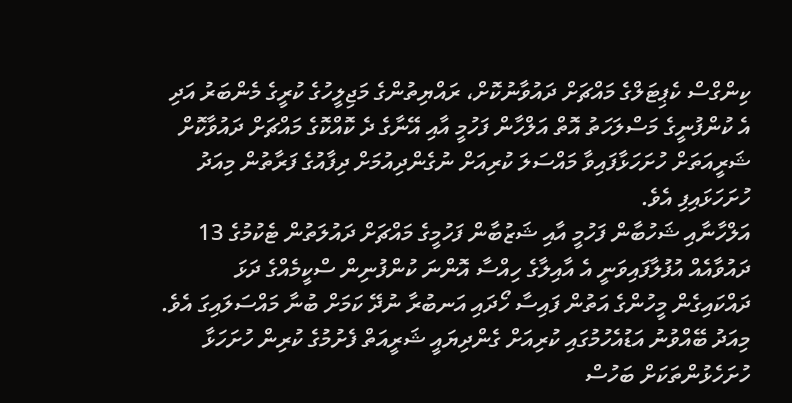ކިންގްސް ކެޕިޓަލްގެ މައްޗަށް ދައުވާނުކޮށް، ރައްޔިތުންގެ މަޖިލީހުގެ ކުރީގެ މެންބަރު އަދި އެ ކުންފުނީގެ މަސްލަހަތު އޮތް އަލްހާން ފަހުމީ އާއި އޭނާގެ ދެ ކޮއްކޮގެ މައްޗަށް ދައުވާކޮށް ޝަރީއަތަށް ހުށަހަޅާފައިވާ މައްސަލަ ކުރިއަށް ނުގެންދިއުމަށް ދިފާއުގެ ފަރާތުން މިއަދު ހުށަހަޅައިފި އެވެ.
އަލްހާނާއި ޝަހުބާން ފަހުމީ އާއި ޝަޒުބާން ފަހުމީގެ މައްޗަށް ދައުލަތުން ޓެކުމުގެ 13 ދައުވާއެއް އުފުލާފައިވަނީ އެ އާއިލާގެ ހިއްސާ އޮންނަ ކުންފުނިން ސްކީމެއްގެ ދަޅަ ދައްކައިގެން މީހުންގެ އަތުން ފައިސާ ހޯދައި އަނބުރާ ނުދޭ ކަމަށް ބުނާ މައްސަލައިގަ އެވެ. މިއަދު ބޭއްވުނު އަޑުއެހުމުގައި ކުރިއަށް ގެންދިޔައީ ޝަރީއަތް ފެށުމުގެ ކުރިން ހުށަހަޅާ ހުށަހެޅުންތަކަށް ބަހުސް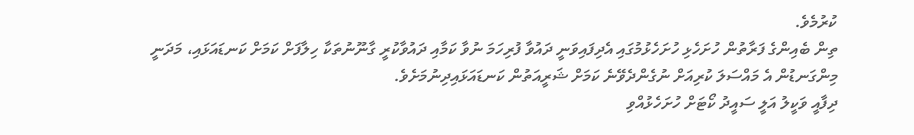ކުރުމެވެ.
ތިން ބެއިންގެ ފަރާތުން ހުށަހެޅި ހުށަހެޅުމުގައި އެދިފައިވަނީ ދައުވާ ފުރިހަމަ ނުވާ ކަމާއި ދައުވާކުރީ ގާނޫނުތަކާ ހިލާފަށް ކަމަށް ކަނޑައަޅައި، މަދަނީ މިންގަނޑުން އެ މައްސަލަ ކުރިއަށް ނުގެންދެވޭނެ ކަމަށް ޝަރީއަތުން ކަނޑައަޅައިދިނުމަށެވެ.
ދިފާއީ ވަކީލު އަލީ ސައީދު ކޯޓަށް ހުށަހެޅުއްވި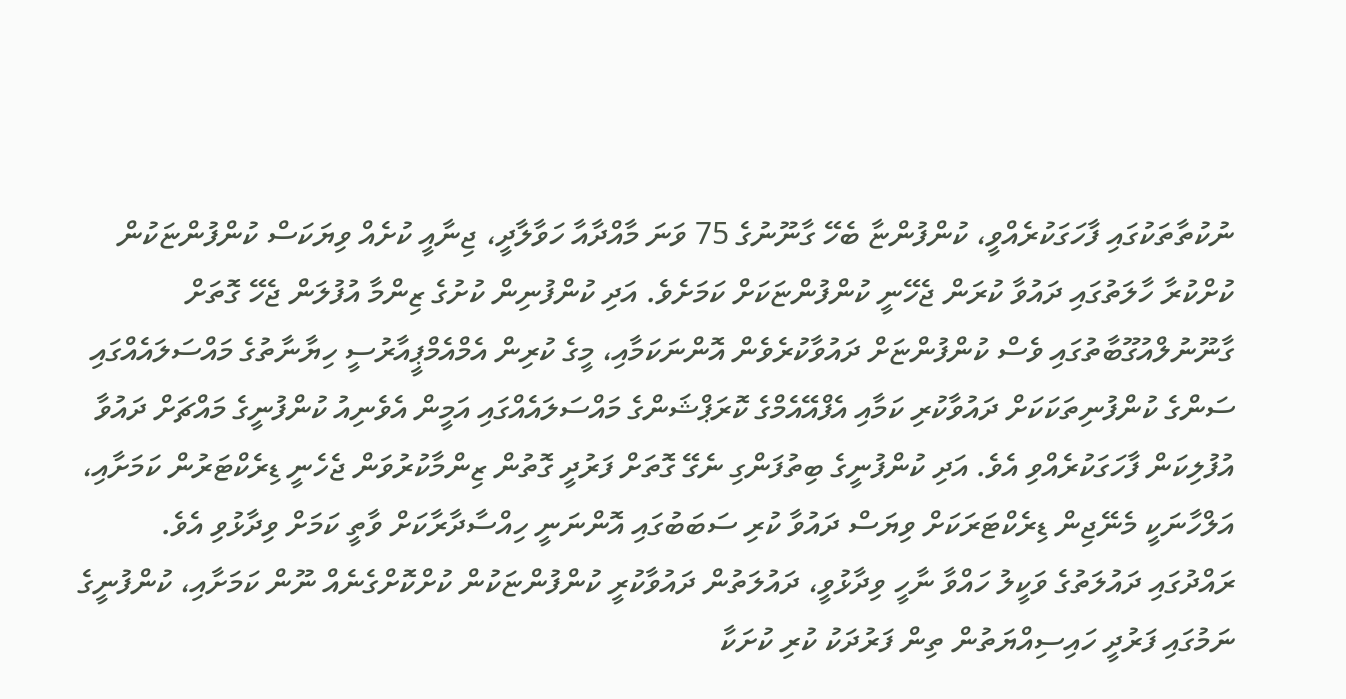ނުކުތާތަކުގައި ފާހަގަކުރެއްވީ، ކުންފުންޏާ ބެހޭ ގާނޫނުގެ 75 ވަނަ މާއްދާއާ ހަވާލާދީ، ޖިނާއީ ކުށެއް ވިޔަކަސް ކުންފުންޏަކުން ކުށްކުރާ ހާލަތުގައި ދައުވާ ކުރަން ޖެހޭނީ ކުންފުންޏަކަށް ކަމަށެވެ. އަދި ކުންފުނިން ކުށުގެ ޒިންމާ އުފުލަން ޖެހޭ ގޮތަށް ގާނޫނުލްއުގޫބާތުގައި ވެސް ކުންފުންޏަށް ދައުވާކުރެވެން އޮންނަކަމާއި، މީގެ ކުރިން އެމްއެމްޕީއާރުސީ ހިޔާނާތުގެ މައްސަލައެއްގައި ސަންގެ ކުންފުނިތަކަކަށް ދައުވާކުރި ކަމާއި އެފްއޭއެމްގެ ކޮރަޕްޝަންގެ މައްސަލައެއްގައި އަމީން އެވެނިއު ކުންފުނީގެ މައްޗަށް ދައުވާ އުފުލިކަން ފާހަގަކުރެއްވި އެވެ. އަދި ކުންފުނީގެ ބިތުފަންގި ނެގޭ ގޮތަށް ފަރުދީ ގޮތުން ޒިންމާކުރުވަން ޖެހެނީ ޑިރެކްޓަރުން ކަމަށާއި، އަލްހާނަކީ މެނޭޖިން ޑިރެކްޓަރަކަށް ވިޔަސް ދައުވާ ކުރި ސަބަބުގައި އޮންނަނީ ހިއްސާދާރާކަށް ވާތީ ކަމަށް ވިދާޅުވި އެވެ.
ރައްދުގައި ދައުލަތުގެ ވަކީލު ހައްވާ ނާހީ ވިދާޅުވީ، ދައުލަތުން ދައުވާކުރީ ކުންފުންޏަކުން ކުށްކޮށްގެނެއް ނޫން ކަމަށާއި، ކުންފުނީގެ ނަމުގައި ފަރުދީ ހައިސިއްޔަތުން ތިން ފަރުދަކު ކުރި ކުށަކާ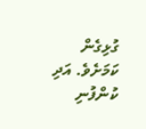ގުޅިގެން ކަމަށެވެ. އަދި ކުންފުނި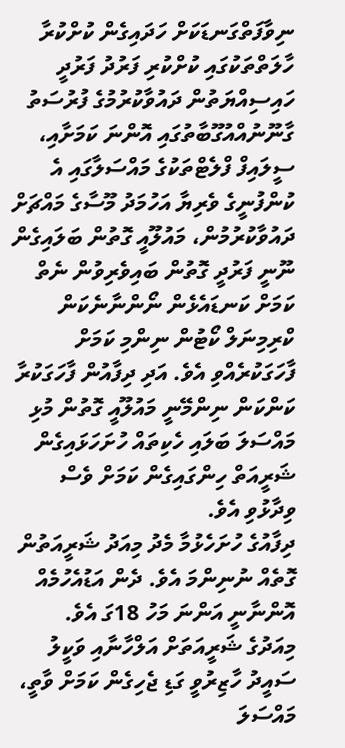ނިވާފަތްގަނޑަކަށް ހަދައިގެން ކުށްކުރާ ހާލަތްތަކުގައި ކުށްކުރި ފަރުދު ފަރުދީ ހައިސިއްޔަތުން ދައުވާކުރުމުގެ ފުރުސަތު ގާނޫނުއްއުގޫބާތުގައި އޮންނަ ކަމަށާއި، ސީލައިފް ފްލެޓްތަކުގެ މައްސަލާގައި އެ ކުންފުނީގެ ވެރިޔާ އަހުމަދު މޫސާގެ މައްޗަށް ދައުވާކުރުމުން، މައުލޫއީ ގޮތުން ބަލައިގެން ނޫނީ ފަރުދީ ގޮތުން ބައިވެރިވުން ނެތް ކަމަށް ކަނޑައެޅެން ނޯންނާނެކަން ކްރިމިނަލް ކޯޓުން ނިންމި ކަމަށް ފާހަގަކުރެއްވި އެވެ. އަދި ދިފާއުން ފާހަގަކުރާ ކަންކަން ނިންމޭނީ މައުލޫއީ ގޮތުން މުޅި މައްސަލަ ބަލައި ހެކިތައް ހުށަހަޅައިގެން ޝަރީއަތް ހިންގައިގެން ކަމަށް ވެސް ވިދާޅުވި އެވެ.
ދިފާއުގެ ހުށަހެޅުމާ މެދު މިއަދު ޝަރީއަތުން ގޮތެއް ނުނިންމަ އެވެ. ދެން އަޑުއެހުމެއް އޮންނާނީ އަންނަ މަހު 18ގަ އެވެ. މިއަދުގެ ޝަރީއަތަށް އަލްހާނާއި ވަކީލު ސައީދު ހާޒިރުވީ ގަޑި ޖެހިގެން ކަމަށް ވާތީ، މައްސަލަ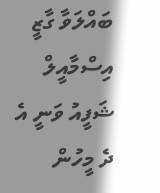ބައްލަވާ ގާޒީ އިސްމާއީލް ޝަފީއު ވަނީ އެ ދެ މީހުން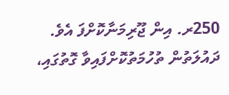250ރ. އިން ޖޫރިމަނާކޮށްފަ އެވެ.
ދައުލަތުން ތުހުމަތުކޮށްފައިވާ ގޮތުގައި،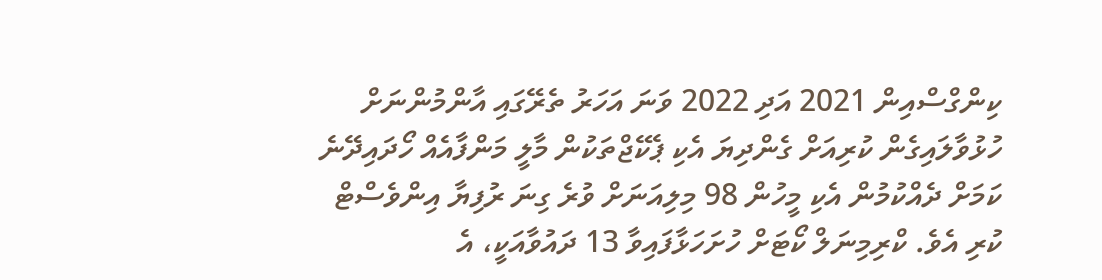ކިންގްސްއިން 2021 އަދި 2022 ވަނަ އަހަރު ތެރޭގައި އާންމުންނަށް ހުޅުވާލައިގެން ކުރިއަށް ގެންދިޔަ އެކި ޕެކޭޖްތަކުން މާލީ މަންފާއެއް ހޯދައިދޭނެ ކަމަށް ދެއްކުމުން އެކި މީހުން 98 މިލިއަނަށް ވުރެ ގިނަ ރުފިޔާ އިންވެސްޓް ކުރި އެވެ. ކްރިމިނަލް ކޯޓަށް ހުށަހަޅާފައިވާ 13 ދައުވާއަކީ، އެ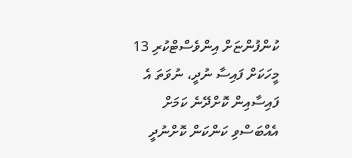ކުންފުންޏަށް އިންވެސްޓްކުރި 13 މީހަކަށް ފައިސާ ނުދީ، ނުވަތަ އެ ފައިސާއިން ކޮށްދޭނެ ކަމަށް އެއްބަސްވި ކަންކަން ކޮށްނުދީ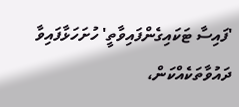'ފައިސާ ޓަކައިގެންފައިވާތީ' ހުށަހަޅާފައިވާ ދައުވާތަކެއްކަން،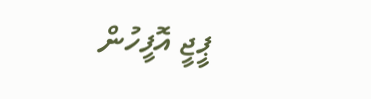ޕީޖީ އޮފީހުން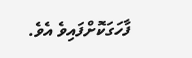ފާހަގަކޮށްފައިވެ އެވެ.